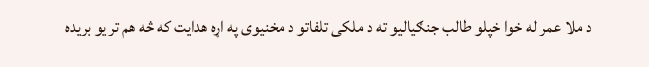د ملا عمر له خوا خپلو طالب جنګیالیو ته د ملکی تلفاتو د مخنیوی په اړه هدایت که څه هم تر یو بریده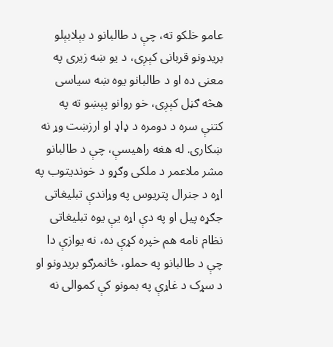عامو خلکو ته، چې د طالبانو د بېلابېلو بریدونو قربانی کېږی، د یو ښه زیری په معنی ده او د طالبانو یوه ښه سیاسی هڅه ګڼل کېږی، خو روانو پېښو ته په کتنې سره د دومره د ډاډ او ارزښت وړ نه ښکاری. له هغه راهیسې، چې د طالبانو مشر ملاعمر د ملکی وګړو د خوندیتوب په اړه د جنرال پتریوس په وړاندې تبلیغاتی جګړه پیل او په دې اړه یې یوه تبلیغاتی نظام نامه هم خپره کړې ده، نه یوازې دا چې د طالبانو په حملو، ځانمرګو بریدونو او د سړک د غاړې په بمونو کې کموالی نه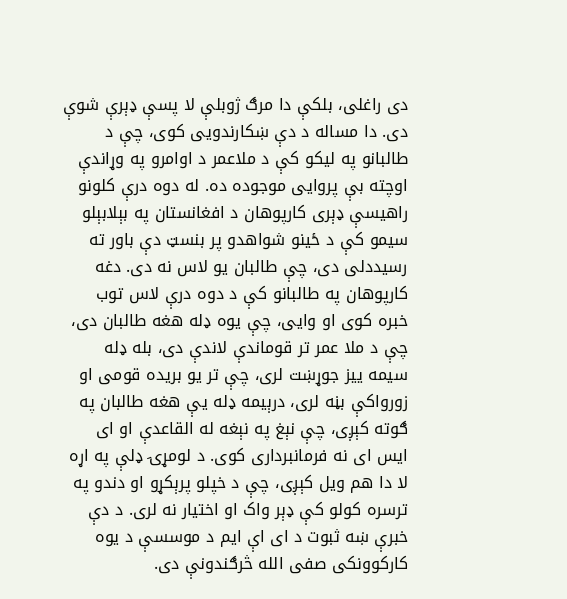دی راغلی، بلکې دا مرګ ژوبلې لا پسې ډېرې شوې دی. دا مساله د دې ښکارندویی کوی، چې د طالبانو په لیکو کې د ملاعمر د اوامرو په وړاندې اوچته بې پروایی موجوده ده. له دوه درې کلونو راهیسې ډېری کارپوهان د افغانستان په بېلابېلو سیمو کې د ځینو شواهدو پر بنسټ دې باور ته رسیددلی دی، چې طالبان یو لاس نه دی. دغه کارپوهان په طالبانو کې د دوه درې لاس توب خبره کوی او وایی، چې یوه ډله هغه طالبان دی، چې د ملا عمر تر قوماندې لاندې دی، بله ډله سیمه ییز جوړښت لری، چې تر یو بریده قومی او زورواکې بڼه لری، درېیمه ډله یې هغه طالبان په ګوته کېږی، چې نېغ په نېغه له القاعدې او ای ایس ای نه فرمانبرداری کوی. د لومړۍ ډلې په اړه لا دا هم ویل کېږی، چې د خپلو پرېکړو او دندو په ترسره کولو کې ډېر واک او اختیار نه لری. د دې خبرې ښه ثبوت د ای اې ایم د موسسې د یوه کارکوونکی صفی الله څرګندونې دی.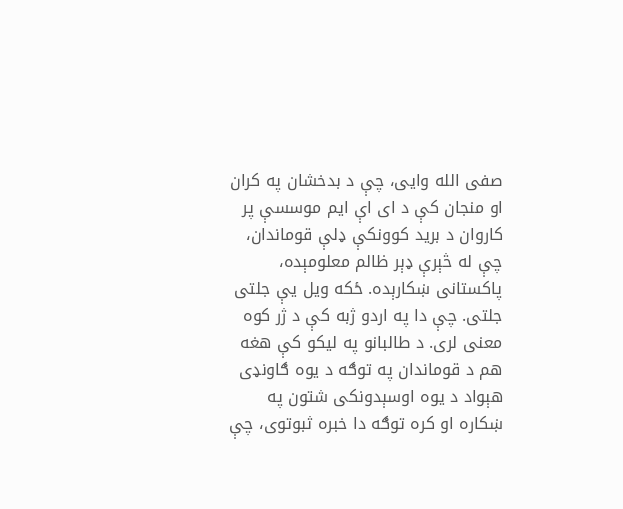صفی الله وایی، چې د بدخشان په کران او منجان کې د ای اې ایم موسسې پر کاروان د برید کوونکې ډلې قوماندان، چې له څېرې ډېر ظالم معلومېده، پاکستانی ښکارېده. ځکه ویل یې جلتی جلتی. چې دا په اردو ژبه کې د ژر کوه معنی لری. د طالبانو په لیکو کې هغه هم د قوماندان په توګه د یوه ګاونډی هېواد د یوه اوسېدونکی شتون په ښکاره او کره توګه دا خبره ثبوتوی، چې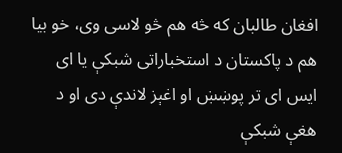افغان طالبان که څه هم څو لاسی وی، خو بیا هم د پاکستان د استخباراتی شبکې یا ای ایس ای تر پوښښ او اغېز لاندې دی او د هغې شبکې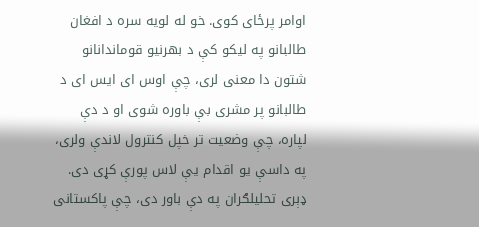اوامر پرځای کوی. خو له لویه سره د افغان طالبانو په لیکو کې د بهرنیو قوماندانانو شتون دا معنی لری، چې اوس ای ایس ای د طالبانو پر مشری بې باوره شوی او د دې لپاره، چې وضعیت تر خپل کنترول لاندې ولری، په داسې یو اقدام یې لاس پورې کړی دی. ډېری تحلیلګران په دې باور دی، چې پاکستانی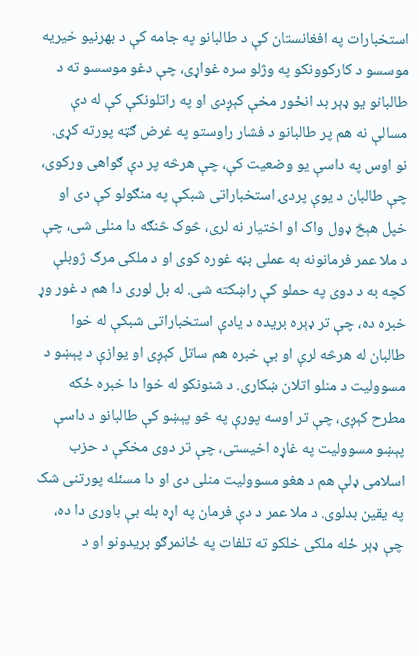استخبارات په افغانستان کې د طالبانو په جامه کې د بهرنیو خیریه موسسو د کارکوونکو په وژلو سره غواړی، چې دغو موسسو ته د طالبانو یو ډېر بد انځور مخې کېږدی او په راتلونکې کې له دې مسالې نه هم پر طالبانو د فشار راوستو په غرض ګټه پورته کړی. نو اوس په داسې یو وضعیت کې، چې هرڅه پر دې ګواهی ورکوی، چې طالبان د یوې پردۍ استخباراتی شبکې په منګولو کې دی او خپل هېڅ ډول واک او اختیار نه لری، څوک څنګه دا منلی شی، چې د ملا عمر فرمانونه به عملی بڼه غوره کوی او د ملکی مرګ ژوبلې کچه به د دوی په حملو کې راښکته شی. له بل لوری دا هم د غور وړ خبره ده، چې تر ډېره بریده د یادې استخباراتی شبکې له خوا طالبان له هرڅه لرې او بې خبره هم ساتل کېږی او یوازې د پېښو د مسوولیت د منلو اتلان ښکاری. د شنونکو له خوا دا خبره ځکه مطرح کېږی، چې تر اوسه پورې په څو پېښو کې طالبانو د داسې پېښو مسوولیت په غاړه اخیستی، چې تر دوی مخکې د حزب اسلامی ډلې هم د هغو مسوولیت منلی دی او دا مسئله پورتنی شک په یقین بدلوی. د ملا عمر د دې فرمان په اړه بله بې باوری دا ده، چې ډېر ځله ملکی خلکو ته تلفات په ځانمرګو بریدونو او د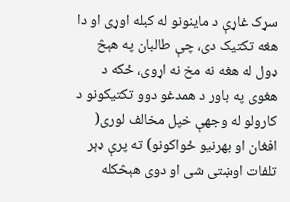سړک غاړې د ماینونو له کبله اوړی او دا هغه تکتیک دی، چې طالبان په هېڅ ډول له هغه نه مخ نه اړوی، ځکه د هغوی په باور د همدغو دوو تکتیکونو د کارولو له وجهې خپل مخالف لوری( افغان او بهرنیو ځواکونو) ته پرې ډېر تلفات اوښتی شی او دوی هېڅکله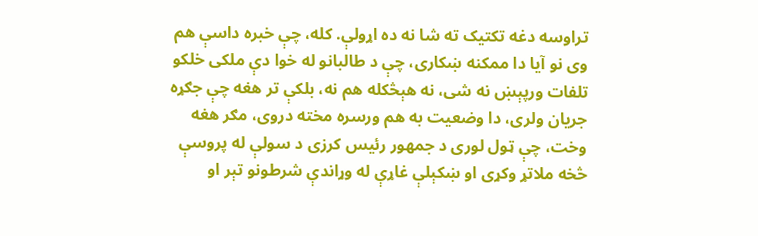تراوسه دغه تکتیک ته شا نه ده اړولې. کله، چې خبره داسې هم وی نو آیا دا ممکنه ښکاری، چې د طالبانو له خوا دې ملکی خلکو تلفات ورپېښ نه شی، نه هېڅکله هم نه، بلکې تر هغه چې جګړه جریان ولری، دا وضعیت به هم ورسره مخته دروی، مګر هغه وخت، چې ټول لوری د جمهور رئیس کرزی د سولې له پروسې څخه ملاتړ وکړی او ښکېلې غاړې له وړاندې شرطونو تېر او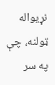نړیواله ټولنه، چې په سر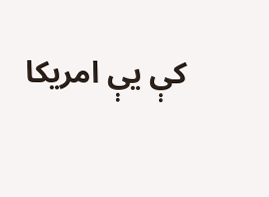کې یې امریکا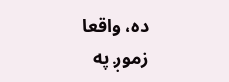ده، واقعا زموږ په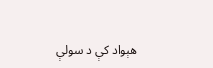هېواد کې د سولې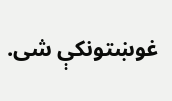غوښتونکې شی.